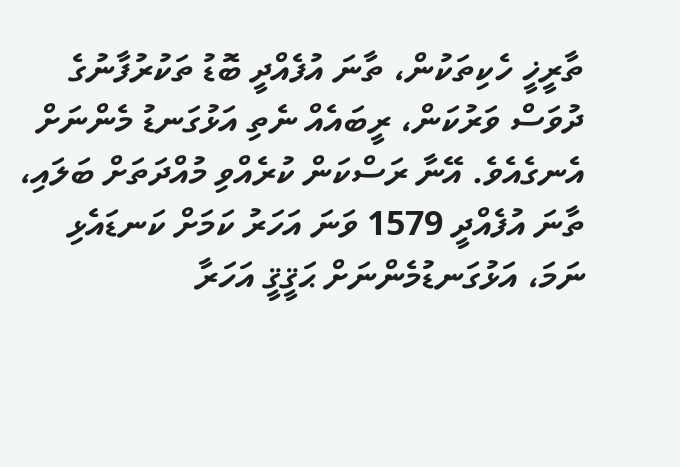ތާރީޚީ ހެކިތަކުން، ތާނަ އުފެއްދީ ބޮޑު ތަކުރުފާނުގެ ދުވަސް ވަރުކަން، ރީބައެއް ނެތި އަޅުގަނޑު މެންނަށް އެނގެއެވެ. އޭނާ ރަސްކަން ކުރެއްވި މުއްދަތަށް ބަލައި، ތާނަ އުފެއްދީ 1579 ވަނަ އަހަރު ކަމަށް ކަނޑައެޅި ނަމަ، އަޅުގަނޑުމެންނަށް ޙަޤީޤީ އަހަރާ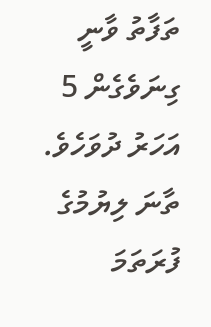ތަފާތު ވާނީ ގިނަވެގެން 5 އަހަރު ދުވަހެވެ. ތާނަ ލިޔުމުގެ ފުރަތަމަ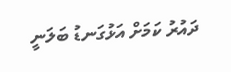ދައުރު ކަމަށް އަޅުގަނޑު ބަލަނީ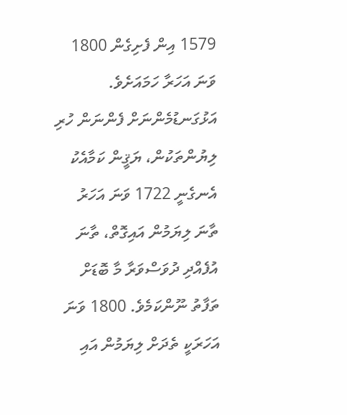1579 އިން ފެށިގެން 1800 ވަނަ އަހަރާ ހަމައަށެވެ. އަޅުގަނޑުމެންނަށް ފެންނަން ހުރި ލިޔުންތަކުން، ޔަޤީން ކަމާއެކު އެނގެނީ 1722 ވަނަ އަހަރު ތާނަ ލިޔަމުން އައިގޮތް، ތާނަ އުފެއްދި ދުވަސްވަރާ މާ ބޮޑަށް ތަފާތު ނޫންކަމެވެ. 1800 ވަނަ އަހަރަކީ ތެދަށް ލިޔަމުން އައި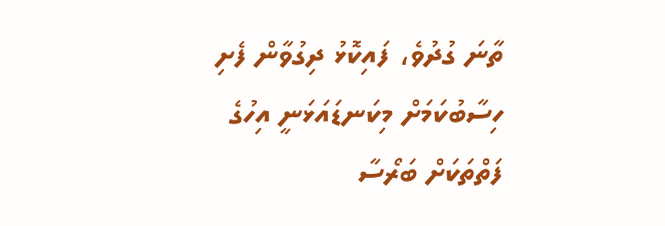ތާނަ ގުދުވެ، ފައިކޮޅު ދިގުވާން ފެށި ހިސާބުކަމަށް މިކަނޑައަޅަނީ އިހުގެ ފަތްތަކަށް ބަރޯސާ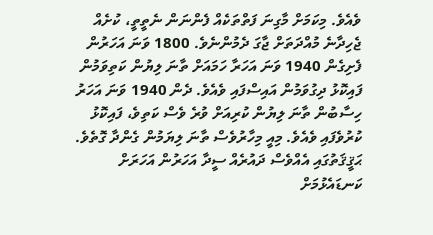ވެއެވެ. މިކަމަށް މާގިނަ ފަތްތަކެއް ފެންނަން ނެތީތީ، ކުށެއް ޖެހިދާނެ މުއްދަތަށް ޖާގަ ދެމުންނެވެ. 1800 ވަނަ އަހަރުން ފެށިގެން 1940 ވަނަ އަހަރާ ހަމައަށް ތާނަ ލިޔުން ކަތިވަމުން ފައިކޮޅު ދިގުވަމުން އައިސްފައި ވެއެވެ. ދެން 1940 ވަނަ އަހަރު ހިސާބުން ތާނަ ލިޔުން ކުރިއަށް ވުރެ ވެސް ކަތިވެ، ފައިކޮޅު ކުރުވެފައި ވެއެވެ. މިއީ މިހާރުވެސް ތާނަ ލިޔަމުން ގެންދާ ގޮތެވެ.
ޙަޤީޤަތުގައި އެއްވެސް ދައުރެއް ސީދާ އަހަރުން އަހަރަށް ކަނޑައެޅުމަށް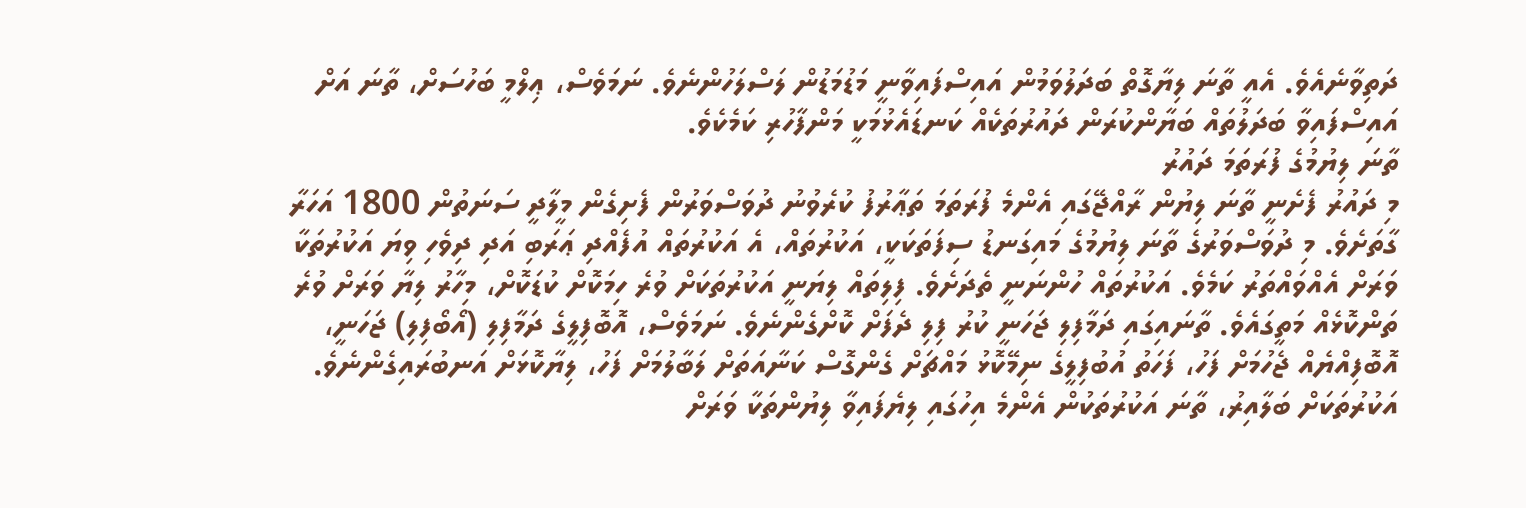ދަތިވާނެއެވެ. އެއީ ތާނަ ލިޔާގޮތް ބަދަލުވަމުން އައިސްފައިވާނީ މަޑުމަޑުން ލަސްލަހުންނެވެ. ނަމަވެސް، ޢިލްމީ ބަހުސަށް، ތާނަ އަށް އައިސްފައިވާ ބަދަލުތައް ބަޔާންކުރަން ދައުރުތަކެއް ކަނޑައެޅުމަކީ މަންފާހުރި ކަމެކެވެ.
ތާނަ ލިޔުމުގެ ފުރަތަމަ ދައުރު
މި ދައުރު ފެށެނީ ތާނަ ލިޔުން ރާއްޖޭގައި އެންމެ ފުރަތަމަ ތަޢާރުފު ކުރެވުނު ދުވަސްވަރުން ފެށިގެން މީލާދީ ސަނަތުން 1800 އަހަރާ ގާތަށެވެ. މި ދުވަސްވަރުގެ ތާނަ ލިޔުމުގެ މައިގަނޑު ސިފަތަކަކީ، އަކުރުތައް، އެ އަކުރުތައް އުފެއްދި ޢަރަބި އަދި ދިވެހި ވިޔަ އަކުރުތަކާ ވަރަށް އެއްވައްތަރު ކަމެވެ. އަކުރުތައް ހުންނަނީ ތެދަށެވެ. ފިލިތައް ލިޔަނީ އަކުރުތަކަށް ވުރެ ހިމަކޮށް ކުޑަކޮށް، މިހާރު ލިޔާ ވަރަށް ވުރެ ތަންކޮޅެއް މަތީގައެވެ. ތާނައިގައި ދަމާފިލި ޖަހަނީ ކުރު ފިލި ދެފަށް ކޮށްގެންނެވެ. ނަމަވެސް، އޮބޮފިލީގެ ދަމާފިލި (އޯބޯފިލި) ޖަހަނީ، އޮބޮފިއްޔެއް ޖެހުމަށް ފަހު، ފަހަތު އުބުފިލީގެ ނިމޭކޮޅު މައްޗަށް ގެންގޮސް ކަނާއަތަށް ލަބާލުމަށް ފަހު، ލިޔާކޮޅަށް އަނބުރައިގެންނެވެ. އަކުރުތަކަށް ބަލާއިރު، ތާނަ އަކުރުތަކުން އެންމެ އިހުގައި ލިޔެފައިވާ ލިޔުންތަކާ ވަރަށް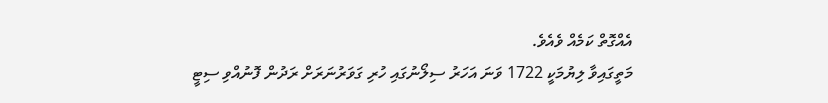އެއްގޮތް ކަމެއް ވެއެވެ.
މަތީގައިވާ ލިޔުމަކީ 1722 ވަނަ އަހަރު ސިލޯނުގައި ހުރި ގަވަރުނަރަށް ރަދުން ފޮނުއްވި ސިޓީ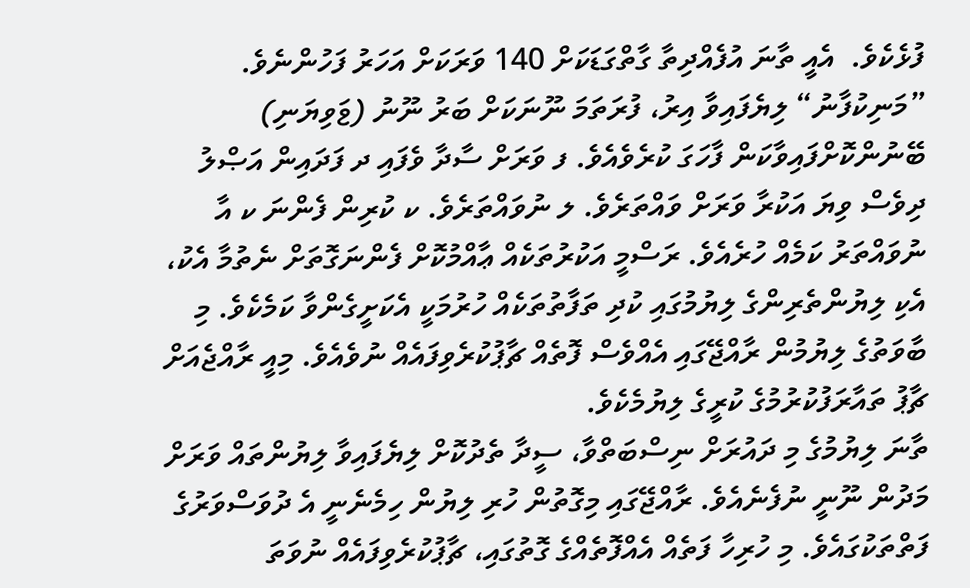ފުޅެކެވެ.  އެއީ ތާނަ އުފެއްދިތާ ގާތްގަޑަކަށް 140 ވަރަކަށް އަހަރު ފަހުންނެވެ. ”މަނިކުފާނު“ ލިޔެފައިވާ އިރު، ފުރަތަމަ ނޫނަކަށް ބަރު ނޫނު (ޱަވިޔަނި) ބޭނުންކޮށްފައިވާކަން ފާހަގަ ކުރެވެއެވެ. ފ ވަރަށް ސާދާ ވެފައި ދ ފަދައިން އަޞްލު ދިވެސް ވިޔަ އަކުރާ ވަރަށް ވައްތަރެވެ. ލ ނުވައްތަރެވެ. ކ ކުރިން ފެންނަ ކ އާ ނުވައްތަރު ކަމެއް ހުރެއެވެ. ރަސްމީ އަކުރުތަކެއް ޢާއްމުކޮށް ފެންނަގޮތަށް ނެތުމާ އެކު، އެކި ލިޔުންތެރިންގެ ލިޔުމުގައި ކުދި ތަފާތުތަކެއް ހުރުމަކީ އެކަށީގެންވާ ކަމެކެވެ. މި ބާވަތުގެ ލިޔުމުން ރާއްޖޭގައި އެއްވެސް ފޮތެއް ޗާޕުކުރެވިފައެއް ނުވެއެވެ. މިއީ ރާއްޖެއަށް ޗާޕު ތައާރަފުކުރުމުގެ ކުރީގެ ލިޔުމެކެވެ.
ތާނަ ލިޔުމުގެ މި ދައުރަށް ނިސްބަތްވާ، ސީދާ ތެދުކޮށް ލިޔެފައިވާ ލިޔުންތައް ވަރަށް މަދުން ނޫނީ ނުފެނެއެވެ. ރާއްޖޭގައި މިގޮތުން ހުރި ލިޔުން ހިމެނެނީ އެ ދުވަސްވަރުގެ ފަތްތަކުގައެވެ. މި ހުރިހާ ފަތެއް އެއްފޮތެއްގެ ގޮތުގައި، ޗާޕުކުރެވިފައެއް ނުވަތަ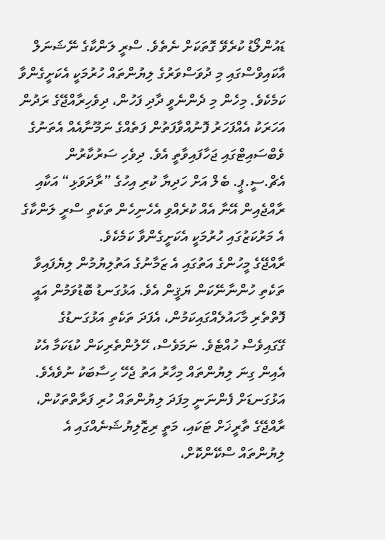ޑައުންލޯޑު ކުރެވޭ ގޮތަކަށް ނެތެވެ. ސްރީ ލަންކާގެ ނޭޝަނަލް އާކައިވްސްގައި މި ދުވަސްވަރުގެ ލިޔުންތައް ހުރުމަކީ އެކަށީގެންވާ ކަމެކެވެ. މިހެން މި ދެންނެވީ ދާދި ފަހުން، ދިވެހިރާއްޖޭގެ ރަދުން އަހަރަކު އެއްފަހަރު ފޮނުއްވާފަތުން ފަތެއްގެ ނަމޫނާއެއް އެތަނުގެ ވެބްސައިޓްގައި ޖަހާފައިވާތީ އެވެ. ދިވެހި ސަރުކާރުން އެޗް.ސީ.ޕީ. ބެލް އަށް ހަދިޔާ ކުރި އިހުގެ ”ރާދަވަޅި“ އަކާއި ރާއްޖެއިން އޭނާ އެއް ކުރެއްވި އެހެނިހެން ތަކެތި ސްރީ ލަންކާގެ އެ މަރުކަޒުގައި ހުރުމަކީ އެކަށީގެންވާ ކަމެކެވެ.
ރާއްޖޭގެ މީހުންގެ އަތުގައި އެ ޒަމާނުގެ އަތުލިޔުމުން ލިޔެފައިވާ ތަކެތި ހުންނާނޭކަން ޔަޤީން އެވެ. އަޅުގަނޑު ބޮޑުވަމުން އައީ ފޮތްތެރި މާހައުލެއްގައިކަމުން، އެފަދަ ތަކެތި އަޅުގަނޑުގެ ގޭގައިވެސް ހުއްޓެވެ. ނަމަވެސް، ހޭލުންތެރިކަން ކުޑަކަމާ އެކު އެއިން ގިނަ ލިޔުންތައް މިހާރު އަތު ޖެހޭ ހިސާބަކު ނުވެއެވެ. އަޅުގަނޑަށް ފެންނަނީ މިފަދަ ލިޔުންތައް ހުރި ފަރާތްތަކުން، ރާއްޖޭގެ ތާރީޚަށް ޓަކައި، މަތީ ރިޒޮލިޔުޝަނެއްގައި އެ ލިޔުންތައް ސްކޭންކޮށް،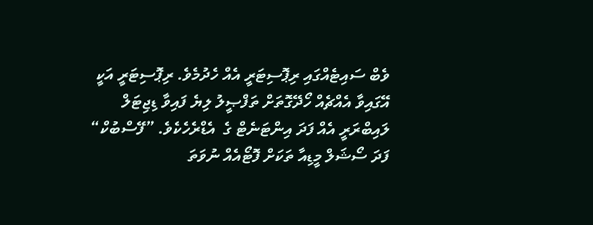ވެބް ސައިޓެއްގައި ރިޕޮސިޓަރީ އެއް ހެދުމެވެ. ރިޕޮސިޓަރީ އަކީ އޭގައިވާ އެއްޗެއް ހޯދޭގޮތަށް ތަފްޞީލު ލިޔެ ފައިވާ ޑިޖިޓަލް ލައިބްރަރީ އެއް ފަދަ އިންޓަނެޓް ގެ  އެޑްރެހެކެވެ. ”ފޭސްބުކް“ ފަދަ ސޯޝަލް މީޑިއާ ތަކަށް ފޮޓޯއެއް ނުވަތަ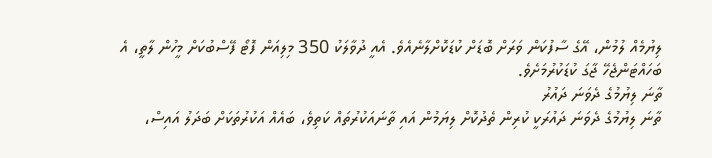ލިޔުމެއް ލުމުން، އޭގެ ސާފުކަން ވަރަށް ބޮޑަށް ކުޑަކޮށްލާނެއެވެ. އެއީ ދުވާލަކު 350 މިލިއަން ފޮޓޯ ފޭސްބުކަށް މީހުން ލާތީ، އެ ބަހައްޓަންޖެހޭ ޖާގަ ކުޑަކުރުމަށެވެ.
ތާނަ ލިޔުމުގެ ދެވަނަ ދައުރު
ތާނަ ލިޔުމުގެ ދެވަނަ ދައުރަކީ ކުރިން ތެދުކޮށް ލިޔަމުން އައި ތާނައަކުރުތައް ކަތިވެ، ބައެއް އަކުރުތަކަށް ބަދަލު އައިސް،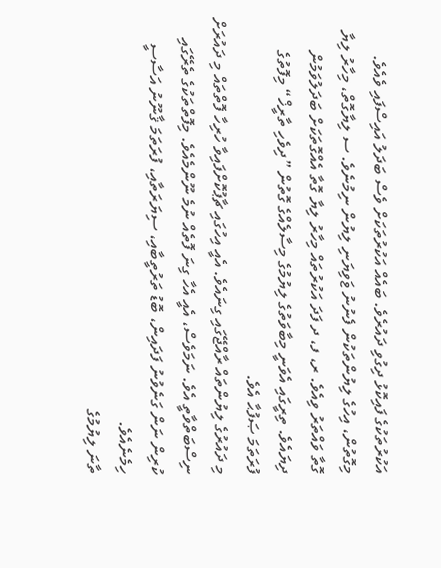އަކުރުތަކުގެ ފައިކޮޅު ދިގުވި ދައުރެވެ. ބައެއް އަކުރުތަކަށް ވެސް ބަދަލު އައިސްފައި ވެއެވެ. މިގޮތުން، އިހުގެ ލިޔުންތަކުން ފެނުނު ޱަވިޔަނި ލިޔުން ނިމުނެވެ. ސ ލިޔާގޮތް، މިހާރު ލިޔާ ގޮތާ ވައްތަރު ވިއެވެ. ރ، ފ، ދ ފަދަ އަކުރުތައް މިހާރު ލިޔާ ގޮތާ އެއްގޮތަކަށް ބަދަލުވަމުން ދިޔައެވެ. ތިރީގައި އެވަނީ މިބާވަތުގެ ލިޔުމުގެ މިސާލެއްގެ ގޮތުން ”ދިވެހި ތާރީޚް“ މިފޮތުގެ ފުރަތަމަ ޞަފުޙާ އެވެ.
މި ދައުރުގެ ލިޔުންތައް ރާއްޖޭގައި ގިނައެވެ. އެއީ އިހުގައި ޗާޕުކޮށްފައިވާ ހުރިހާ ފޮތްތައް މި ދައުރަށް ނިސްބަތްވާތީ އެވެ. ނަމަވެސް، އެއީ އެހާ ގިނަ ފޮތެއް ނުމެ ނޫންމެއެވެ. މިފޮތްތަކުގެ ތެރޭގައި ކުރިން ނަން ގަނެވުނު ފަދައިން، ބޮޑު ތަރުތީބާއި، ސިޔަރަތާއި، ފުރަތަމަ ޤާނޫނު އަސާސީ ހިމެނެއެވެ.
ތާނަ ލިޔުމުގެ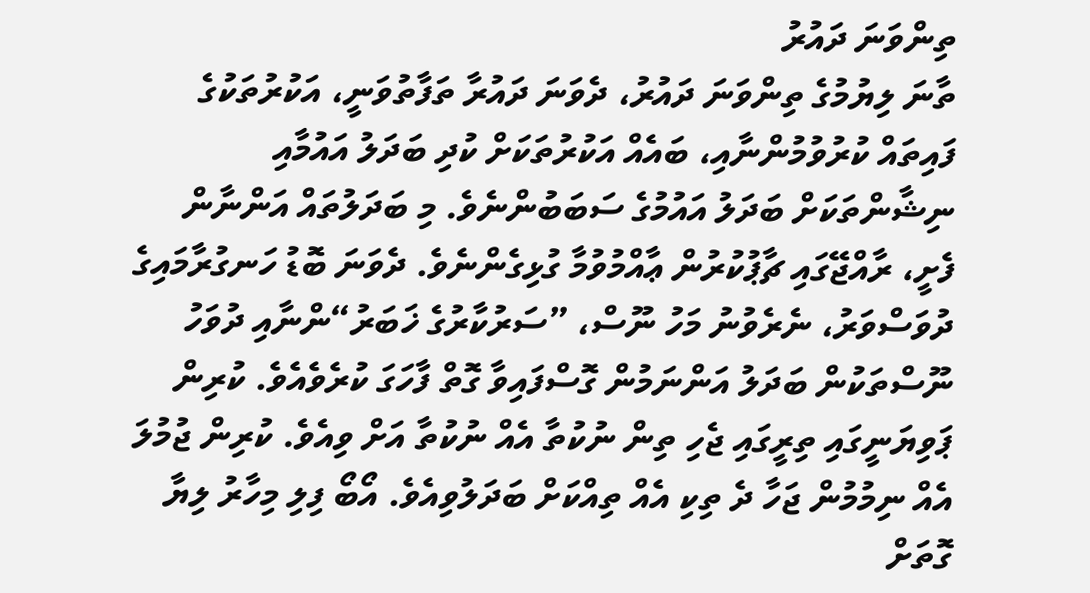ތިންވަނަ ދައުރު
ތާނަ ލިޔުމުގެ ތިންވަނަ ދައުރު، ދެވަނަ ދައުރާ ތަފާތުވަނީ، އަކުރުތަކުގެ ފައިތައް ކުރުވުމުންނާއި، ބައެއް އަކުރުތަކަށް ކުދި ބަދަލު އައުމާއި ނިޝާންތަކަށް ބަދަލު އައުމުގެ ސަބަބުންނެވެ. މި ބަދަލުތައް އަންނާން ފެށީ، ރާއްޖޭގައި ޗާޕުކުރުން ޢާއްމުވުމާ ގުޅިގެންނެވެ. ދެވަނަ ބޮޑު ހަނގުރާމައިގެ ދުވަސްވަރު، ނެރެވުނު މަހު ނޫސް، ”ސަރުކާރުގެ ޚަބަރު“ންނާއި ދުވަހު ނޫސްތަކުން ބަދަލު އަންނަމުން ގޮސްފައިވާ ގޮތް ފާހަގަ ކުރެވެއެވެ. ކުރިން ޕަވިޔަނީގައި ތިރީގައި ޖެހި ތިން ނުކުތާ އެއް ނުކުތާ އަށް ވިއެވެ. ކުރިން ޖުމުލަ އެއް ނިމުމުން ޖަހާ ދެ ތިކި އެއް ތިއްކަށް ބަދަލުވިއެވެ. އޯބޯ ފިލި މިހާރު ލިޔާ ގޮތަށް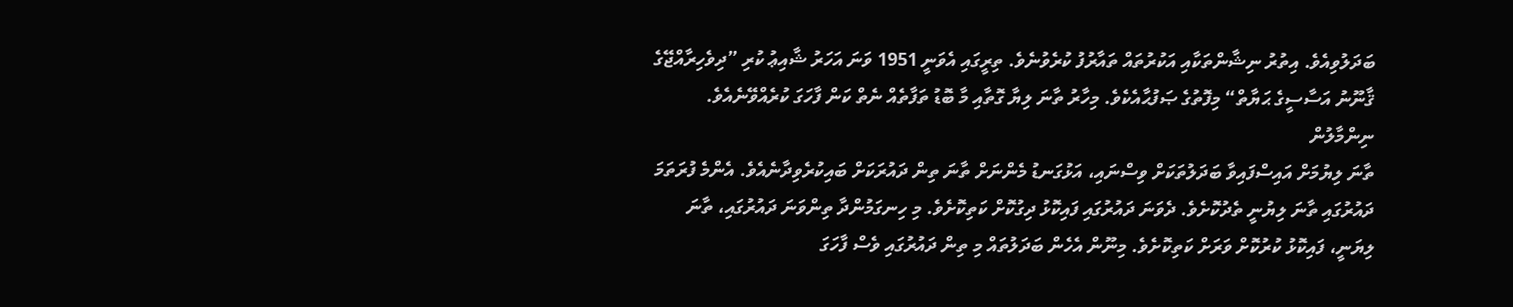ބަދަލުވިއެވެ. އިތުރު ނިޝާންތަކާއި އަކުރުތައް ތައާރުފު ކުރެވުނެވެ. ތިރީގައި އެވަނީ 1951 ވަނަ އަހަރު ޝާއިޢު ކުރި ”ދިވެހިރާއްޖޭގެ ޤާނޫނު އަސާސީގެ ޙަޔާތް“ މިފޮތުގެ ޞަފުޙާއެކެވެ. މިހާރު ތާނަ ލިޔާ ގޮތާއި މާ ބޮޑު ތަފާތެއް ނެތް ކަން ފާހަގަ ކުރެއްވޭނެއެވެ.
ނިންމާލުން
ތާނަ ލިޔުމަށް އައިސްފައިވާ ބަދަލުތަކަށް ވިސްނައި، އަޅުގަނޑު މެންނަށް ތާނަ ތިން ދައުރަކަށް ބައިކުރެވިދާނެއެވެ. އެންމެ ފުރަތަމަ ދައުރުގައި ތާނަ ލިޔުނީ ތެދުކޮށެވެ. ދެވަނަ ދައުރުގައި ފައިކޮޅު ދިގުކޮށް ކަތިކޮށެވެ. މި ހިނގަމުންދާ ތިންވަނަ ދައުރުގައި، ތާނަ ލިޔަނީ، ފައިކޮޅު ކުރުކޮށް ވަރަށް ކަތިކޮށެވެ. މިނޫން އެހެން ބަދަލުތައް މި ތިން ދައުރުގައި ވެސް ފާހަގަ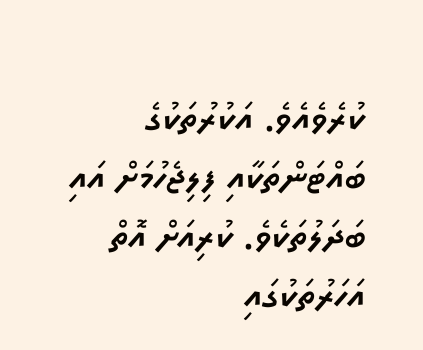ކުރެވެއެވެ. އަކުރުތަކުގެ ބައްޓަންތަކާއި ފިލިޖެހުމަށް އައި ބަދަލުތަކެވެ. ކުރިއަށް އޮތް އަހަރުތަކުގައި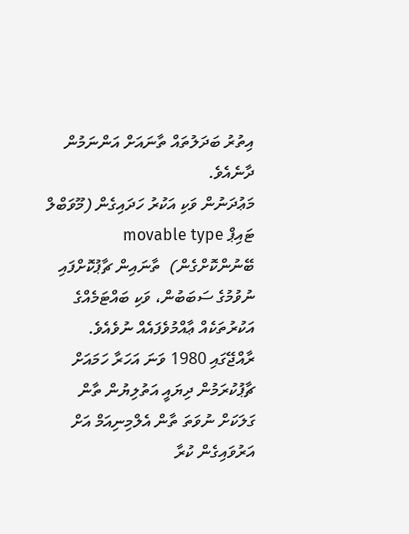އިތުރު ބަދަލުތައް ތާނައަށް އަންނަމުން ދާނެއެވެ.
މަޢުދަނުން ވަކި އަކުރު ހަދައިގެން (މޫވަބްލް ޓައިޕް movable type ބޭނުންކޮށްގެން)  ތާނައިން ޗާޕުކޮށްފައި ނުވުމުގެ ސަބަބުން، ވަކި ބައްޓަމެއްގެ އަކުރުތަކެއް ޢާއްމުވެފައެއް ނުވެއެވެ. ރާއްޖޭގައި 1980 ވަނަ އަހަރާ ހަމައަށް ޗާޕުކުރަމުން ދިޔައީ އަތުލިޔުން ތާން ގަލަކަށް ނުވަތަ ތާން އެލްމިނިއަމް އަށް އަރުވައިގެން ކުރާ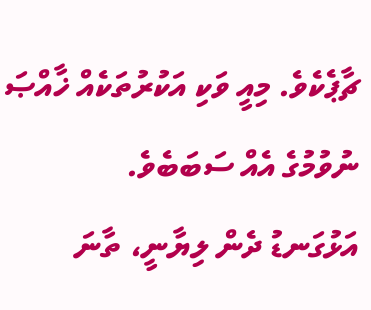ޗާޕެކެވެ. މިއީ ވަކި އަކުރުތަކެއް ޚާއްޞަ ނުވުމުގެ އެއް ސަބަބެވެ.
އަޅުގަނޑު ދެން ލިޔާނީ، ތާނަ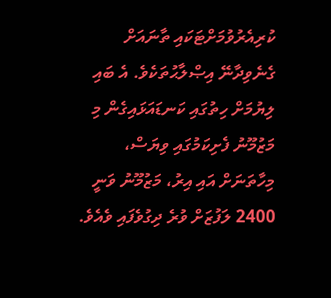ކުރިއެރުވުމަށްޓަކައި ތާނައަށް ގެނެވިދާނޭ އިޞްލާޙުތަކެވެ. އެ ބައި ލިޔުމަށް ހިތުގައި ކަނޑައަޅައިގެން މި މަޒުމޫނު ފެށިކަމުގައި ވިޔަސް، މިހާތަނަށް އައި އިރު، މަޒުމޫނު ވަނީ 2400 ލަފުޒަށް ވުރެ ދިގުވެފައި ވެއެވެ.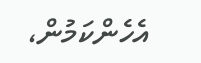އެހެންކަމުން،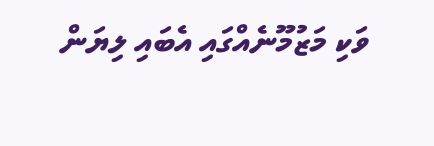ވަކި މަޒުމޫނެއްގައި އެބައި ލިޔަން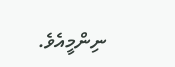ނިންމީއެވެ.